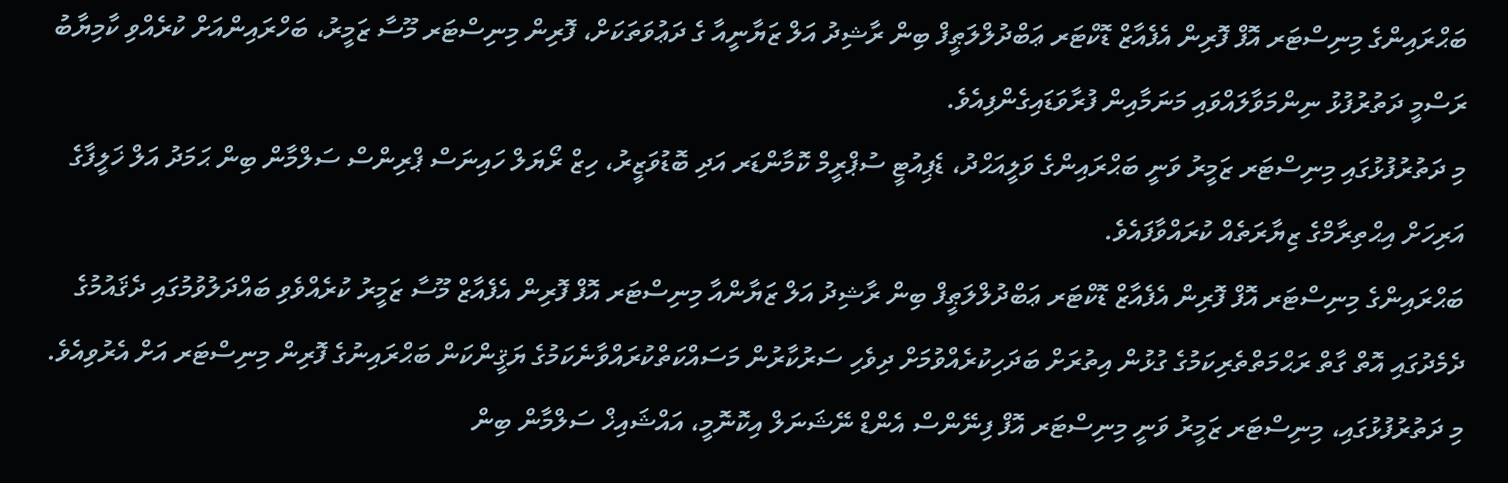ބަޙްރައިންގެ މިނިސްޓަރ އޮފް ފޮރިން އެފެއާޒް ޑޮކްޓަރ ޢަބްދުލްލަޠީފް ބިން ރާޝިދު އަލް ޒަޔާނީއާ ގެ ދަޢުވަތަކަށް، ފޮރިން މިނިސްޓަރ މޫސާ ޒަމީރު، ބަހްރައިންއަށް ކުރެއްވި ކާމިޔާބު ރަސްމީ ދަތުރުފުޅު ނިންމަވާލައްވައި މަނަމާއިން ފުރާވަޑައިގެންފިއެވެ.
މި ދަތުރުފުޅުގައި މިނިސްޓަރ ޒަމީރު ވަނީ ބަޙްރައިންގެ ވަލީއަޙްދު، ޑެޕިއުޓީ ސުޕްރީމް ކޮމާންޑަރ އަދި ބޮޑުވަޒީރު، ހިޒް ރޯޔަލް ހައިނަސް ޕްރިންސް ސަލްމާން ބިން ޙަމަދު އަލް ޚަލީފާގެ އަރިހަށް އިޙްތިރާމްގެ ޒިޔާރަތެއް ކުރައްވާފައެވެ.
ބަޙްރައިންގެ މިނިސްޓަރ އޮފް ފޮރިން އެފެއާޒް ޑޮކްޓަރ ޢަބްދުލްލަޠީފް ބިން ރާޝިދު އަލް ޒަޔާންއާ މިނިސްޓަރ އޮފް ފޮރިން އެފެއާޒް މޫސާ ޒަމީރު ކުރެއްވެވި ބައްދަލުވުމުގައި ދެޤައުމުގެ ދެމެދުގައި އޮތް ގާތް ރަޙްމަތްތެރިކަމުގެ ގުޅުން އިތުރަށް ބަދަހިކުރެއްވުމަށް ދިވެހި ސަރުކާރުން މަސައްކަތްކުރައްވާނެކަމުގެ ޔަޤީންކަން ބަޙްރައިނުގެ ފޮރިން މިނިސްޓަރ އަށް އެރުވިއެވެ.
މި ދަތުރުފުޅުގައި، މިނިސްޓަރ ޒަމީރު ވަނީ މިނިސްޓަރ އޮފް ފިނޭންސް އެންޑް ނޭޝަނަލް އިކޮނޮމީ، އައްޝައިޚް ސަލްމާން ބިން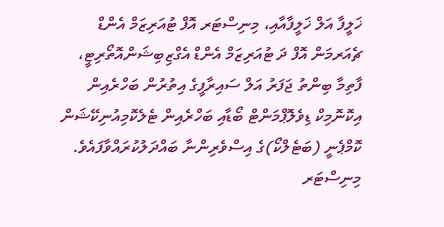ޚަލީފާ އަލް ޚަލީފާއާއި، މިނިސްޓަރ އޮފް ޓުއަރިޒަމް އެންޑް ޗެއަރމަން އޮފް ދަ ޓުއަރިޒަމް އެންޑް އެގްޒިބިޝަންއޮތޯރިޓީ، ފާތިމާ ބިންތު ޖަފަރު އަލް ސައިރާފީގެ އިތުރުން ބަހްރެއިން އިކޮނޮމިކް ޑިވެލޮޕްމަންޓް ބޯޑާއި ބަހްރެއިން ޓެލެކޮމިއުނިކޭޝަން ކޮމްޕެނީ (ބަޓެލްކޯ)ގެ އިސްވެރިންނާ ބައްދަލުކުރައްވާފައެވެ.
މިނިސްޓަރ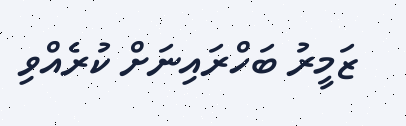ޒަމީރު ބަހްރައިނަށް ކުރެއްވި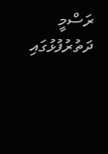ރަސްމީ ދަތުރުފުޅުގައި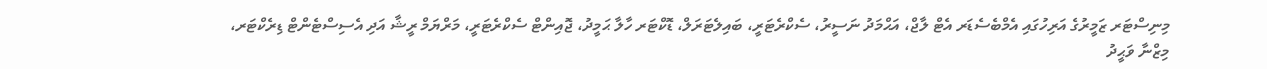މިނިސްޓަރ ޒަމީރުގެ އަރިހުގައި އެމްބެސެޑަރ އެޓް ލާޖް، އަޙްމަދު ނަސީރު، ސެކްރެޓަރީ، ބައިލެޓަރަލް، ޑޮކްޓަރ ހާލާ ޙަމީދު، ޖޮއިންޓް ސެކްރެޓަރީ، މަރްޔަމް ރީޝާ އަދި އެސިސްޓެންޓް ޑިރެކްޓަރ، މިޒްނާ ވަޙީދު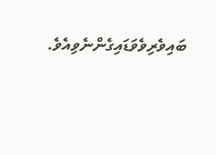ބައިވެރިވެވަޑައިގެންނެވިއެވެ.